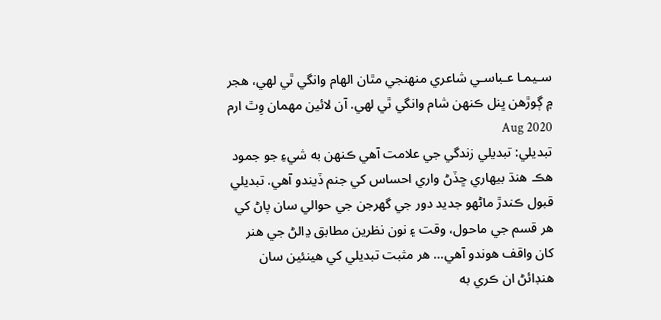سـيمـا عـباسـي شاعري منهنجي مٿان الهام وانگي ٿي لهي، هجر ۾ ڳوڙهن ڀنل ڪنهن شام وانگي ٿي لهي. آن لائين مهمان وِٿ ارم Aug 2020
تبديلي: تبديلي زندگي جي علامت آهي ڪنهن به شيءِ جو جمود هڪ هنڌ بيهاري ڇڏڻ واري احساس کي جنم ڏيندو آهي. تبديلي قبول ڪندڙ ماڻهو جديد دور جي گهرجن جي حوالي سان پاڻ کي هر قسم جي ماحول، وقت ۽ نون نظرين مطابق ڍالڻ جي هنر کان واقف هوندو آهي… هر مثبت تبديلي کي هينئين سان هنڊائڻ ان ڪري به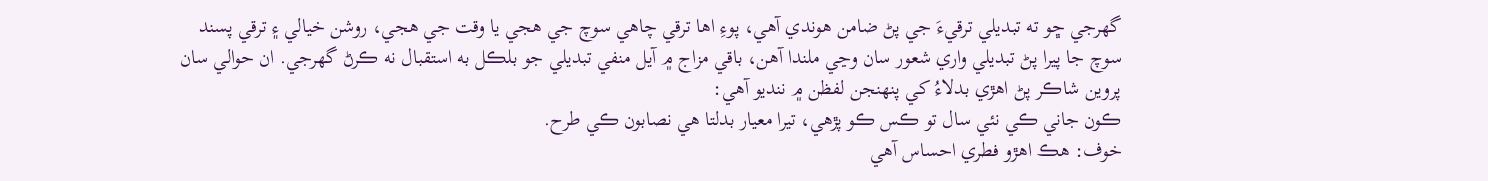گهرجي ڇو ته تبديلي ترقيءَ جي پڻ ضامن هوندي آهي، پوءِ اها ترقي چاهي سوچ جي هجي يا وقت جي هجي، روشن خيالي ۽ ترقي پسند سوچ جا پيرا پڻ تبديلي واري شعور سان وڃي ملندا آهن، باقي مزاج ۾ آيل منفي تبديلي جو بلڪل به استقبال نه ڪرڻ گهرجي. ان حوالي سان پروين شاڪر پڻ اهڙي بدلاءُ کي پنهنجن لفظن ۾ ننديو آهي:
ڪون جاني ڪي نئي سال تو ڪس ڪو پڙهي، تيرا معيار بدلتا هي نصابون ڪي طرح.
خوف: هڪ اهڙو فطري احساس آهي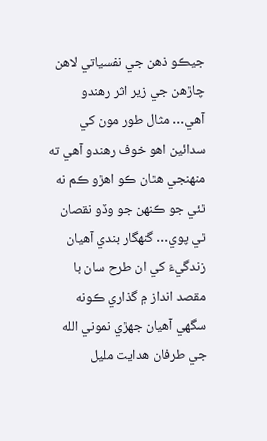جيڪو ذهن جي نفسياتي لاهن چاڙهن جي زير اثر رهندو آهي… مثال طور مون کي سدائين اهو خوف رهندو آهي ته منهنجي هٿان ڪو اهڙو ڪم نه ٿئي جو ڪنهن جو وڏو نقصان ٿي پوي… گنهگار بندي آهيان زندگيءَ کي ان طرح سان با مقصد انداز ۾ گذاري ڪونه سگهي آهيان جهڙي نموني الله جي طرفان هدايت مليل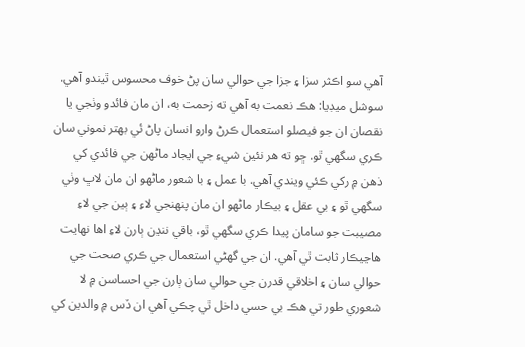آهي سو اڪثر سزا ۽ جزا جي حوالي سان پڻ خوف محسوس ٿيندو آهي.
سوشل ميڊيا: هڪ نعمت به آهي ته زحمت به، ان مان فائدو وٺجي يا نقصان ان جو فيصلو استعمال ڪرڻ وارو انسان پاڻ ئي بهتر نموني سان ڪري سگهي ٿو. ڇو ته هر نئين شيءِ جي ايجاد ماڻهن جي فائدي کي ذهن ۾ رکي ڪئي ويندي آهي. با عمل ۽ با شعور ماڻهو ان مان لاڀ وٺي سگهي ٿو ۽ بي عقل ۽ بيڪار ماڻهو ان مان پنهنجي لاءِ ۽ ٻين جي لاءِ مصيبت جو سامان پيدا ڪري سگهي ٿو، باقي ننڍن ٻارن لاءِ اها نهايت هاڃيڪار ثابت ٿي آهي. ان جي گهڻي استعمال جي ڪري صحت جي حوالي سان ۽ اخلاقي قدرن جي حوالي سان ٻارن جي احساسن ۾ لا شعوري طور تي هڪ بي حسي داخل ٿي چڪي آهي ان ڏس ۾ والدين کي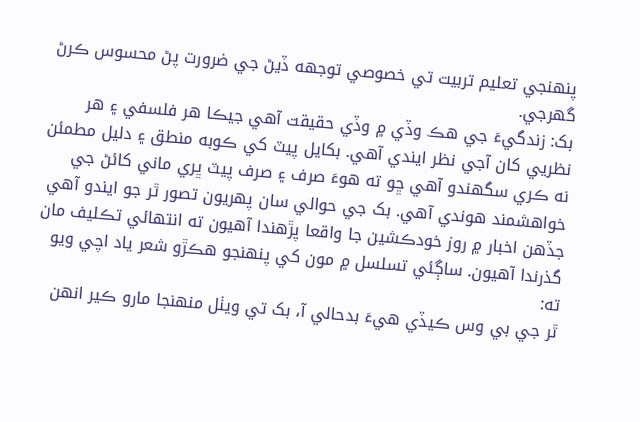پنهنجي تعليم تربيت تي خصوصي توجهه ڏيڻ جي ضرورت پڻ محسوس ڪرڻ گهرجي.
بک: زندگيءَ جي هڪ وڏي ۾ وڏي حقيقت آهي جيڪا هر فلسفي ۽ هر نظريي کان آجي نظر ايندي آهي. بکايل پيٽ کي ڪوبه منطق ۽ دليل مطمئن نه ڪري سگهندو آهي ڇو ته هوءَ صرف ۽ صرف پيٽ ڀري ماني کائڻ جي خواهشمند هوندي آهي. بک جي حوالي سان پهريون تصور ٿر جو ايندو آهي جڏهن اخبار ۾ روز خودڪشين جا واقعا پڙهندا آهيون ته انتهائي تڪليف مان گذرندا آهيون. ساڳئي تسلسل ۾ مون کي پنهنجو هڪڙو شعر ياد اچي ويو ته:
ٿر جي بي وس ڪيڏي هيءَ بدحالي آ، بک تي ويٺل منهنجا مارو ڪير انهن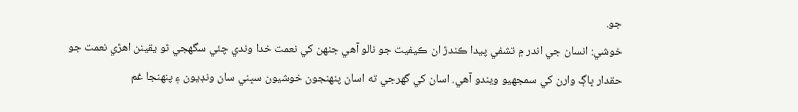جو.
خوشي: انسان جي اندر ۾ تشفي پيدا ڪندڙ ان ڪيفيت جو نالو آهي جنهن کي نعمت خدا وندي چئي سگهجي ٿو يقينن اهڙي نعمت جو حقدار ڀاڳ وارن کي سمجهيو ويندو آهي. اسان کي گهرجي ته اسان پنهنجون خوشيون سڀني سان ونڊيون ۽ پنهنجا غم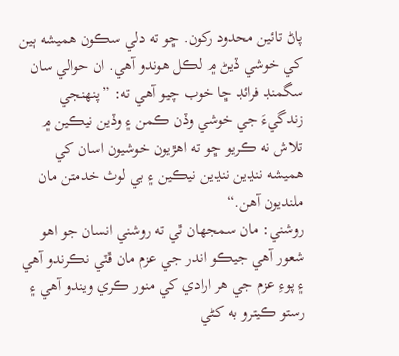پاڻ تائين محدود رکون. ڇو ته دلي سڪون هميشه ٻين کي خوشي ڏيڻ ۾ لڪل هوندو آهي. ان حوالي سان سگمنڊ فرائڊ ڇا خوب چيو آهي ته: ”پنهنجي زندگيءَ جي خوشي وڏن ڪمن ۽ وڏين نيڪين ۾ تلاش نه ڪريو ڇو ته اهڙيون خوشيون اسان کي هميشه ننڍين ننڍين نيڪين ۽ بي لوث خدمتن مان ملنديون آهن.“
روشني: مان سمجهان ٿي ته روشني انسان جو اهو شعور آهي جيڪو اندر جي عزم مان ڦٽي نڪرندو آهي ۽ پوءِ عزم جي هر ارادي کي منور ڪري ويندو آهي ۽ رستو ڪيترو به کڻي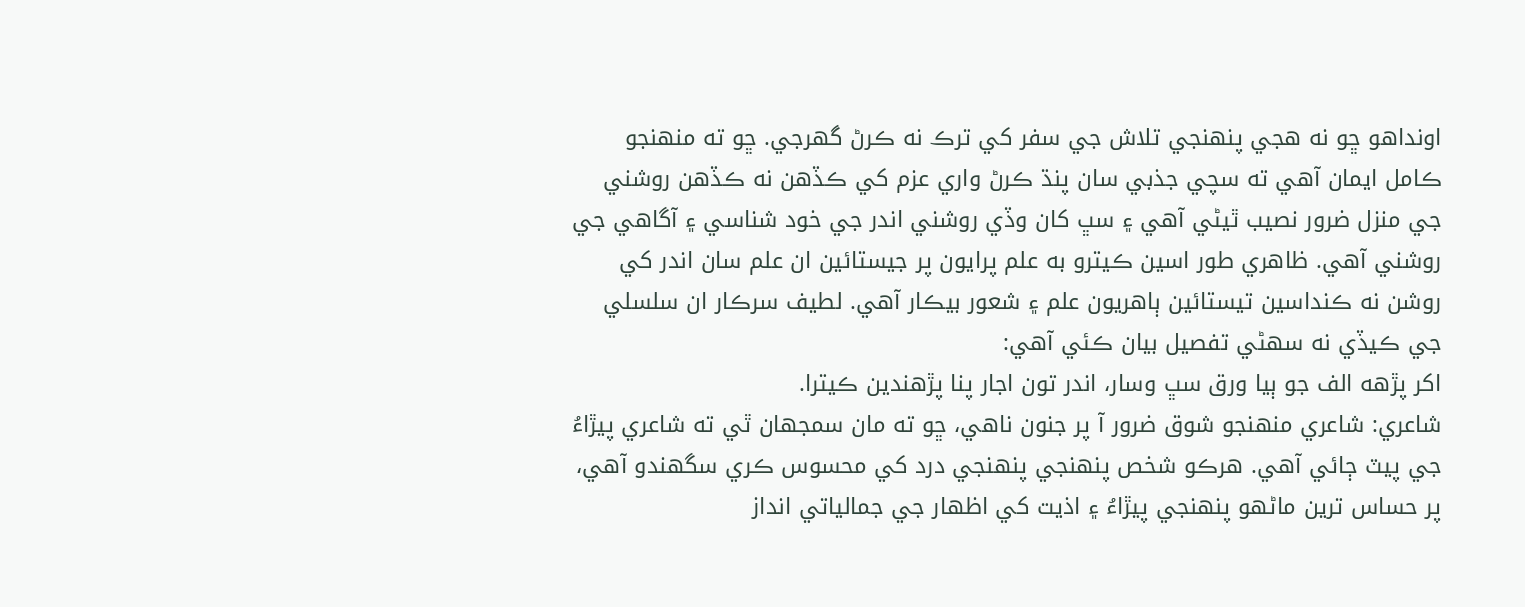اونداهو ڇو نه هجي پنهنجي تلاش جي سفر کي ترڪ نه ڪرڻ گهرجي. ڇو ته منهنجو ڪامل ايمان آهي ته سچي جذبي سان پنڌ ڪرڻ واري عزم کي ڪڏهن نه ڪڏهن روشني جي منزل ضرور نصيب ٿيڻي آهي ۽ سڀ کان وڏي روشني اندر جي خود شناسي ۽ آگاهي جي روشني آهي. ظاهري طور اسين ڪيترو به علم پرايون پر جيستائين ان علم سان اندر کي روشن نه ڪنداسين تيستائين ٻاهريون علم ۽ شعور بيڪار آهي. لطيف سرڪار ان سلسلي جي ڪيڏي نه سهڻي تفصيل بيان ڪئي آهي:
اکر پڙهه الف جو ٻيا ورق سڀ وسار، اندر تون اجار پنا پڙهندين ڪيترا.
شاعري: شاعري منهنجو شوق ضرور آ پر جنون ناهي، ڇو ته مان سمجهان ٿي ته شاعري پيڙاءُ جي پيٽ ڄائي آهي. هرڪو شخص پنهنجي پنهنجي درد کي محسوس ڪري سگهندو آهي، پر حساس ترين ماڻهو پنهنجي پيڙاءُ ۽ اذيت کي اظهار جي جمالياتي انداز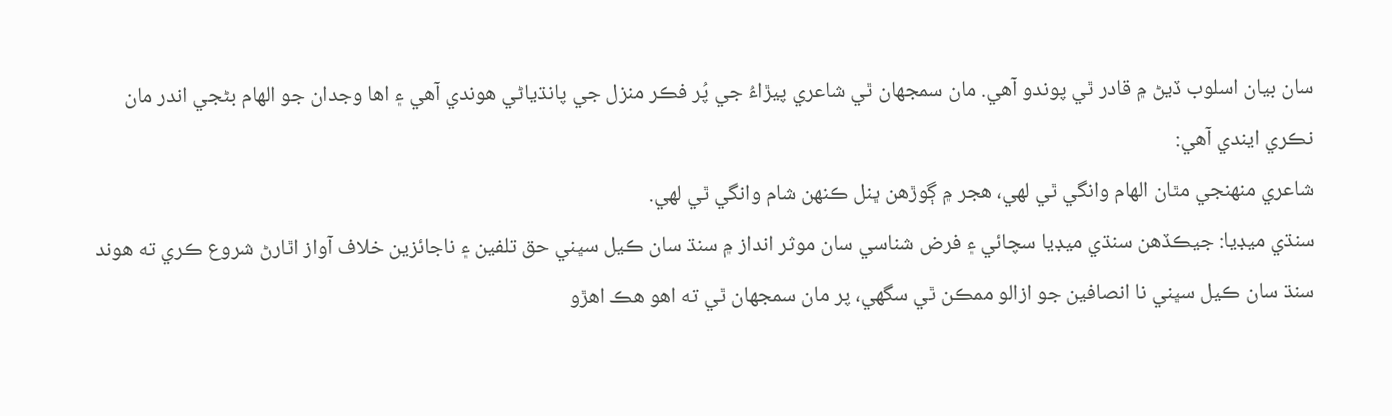سان بيان اسلوب ڏيڻ ۾ قادر ٿي پوندو آهي. مان سمجهان ٿي شاعري پيڙاءُ جي پُر فڪر منزل جي پانڌياڻي هوندي آهي ۽ اها وجدان جو الهام بڻجي اندر مان نڪري ايندي آهي:
شاعري منهنجي مٿان الهام وانگي ٿي لهي، هجر ۾ ڳوڙهن ڀنل ڪنهن شام وانگي ٿي لهي.
سنڌي ميڊيا: جيڪڏهن سنڌي ميڊيا سچائي ۽ فرض شناسي سان موثر انداز ۾ سنڌ سان ڪيل سڀني حق تلفين ۽ ناجائزين خلاف آواز اٿارڻ شروع ڪري ته هوند سنڌ سان ڪيل سڀني نا انصافين جو ازالو ممڪن ٿي سگهي، پر مان سمجهان ٿي ته اهو هڪ اهڙو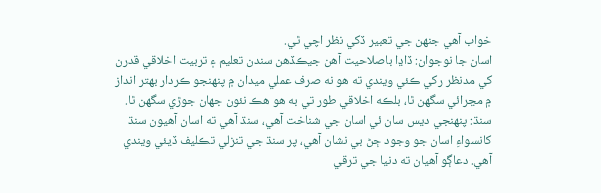خواب آهي جنهن جي تعبير ڏکي نظر اچي ٿي.
اسان جا نوجوان: ڏاڍا باصلاحيت آهن جيڪڏهن سندن تعليم ۽ تربيت اخلاقي قدرن کي مدنظر رکي ڪئي ويندي ته هو نه صرف عملي ميدان ۾ پنهنجو ڪردار بهتر انداز ۾ مڃرائي سگهن ٿا، بلڪه اخلاقي طور تي به هو هڪ نئون جهان جوڙي سگهن ٿا.
سنڌ: پنهنجي ديس سان ئي اسان جي شناخت آهي، سنڌ آهي ته اسان آهيون سنڌ کانسواءِ اسان جو وجود ڄڻ بي نشان آهي، پر سنڌ جي تنزلي تڪليف ڏيئي ويندي آهي. دعاڳو آهيان ته دنيا جي ترقي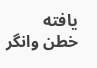يافته خطن وانگر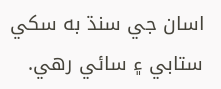اسان جي سنڌ به سکي ستابي ۽ سائي رهي.